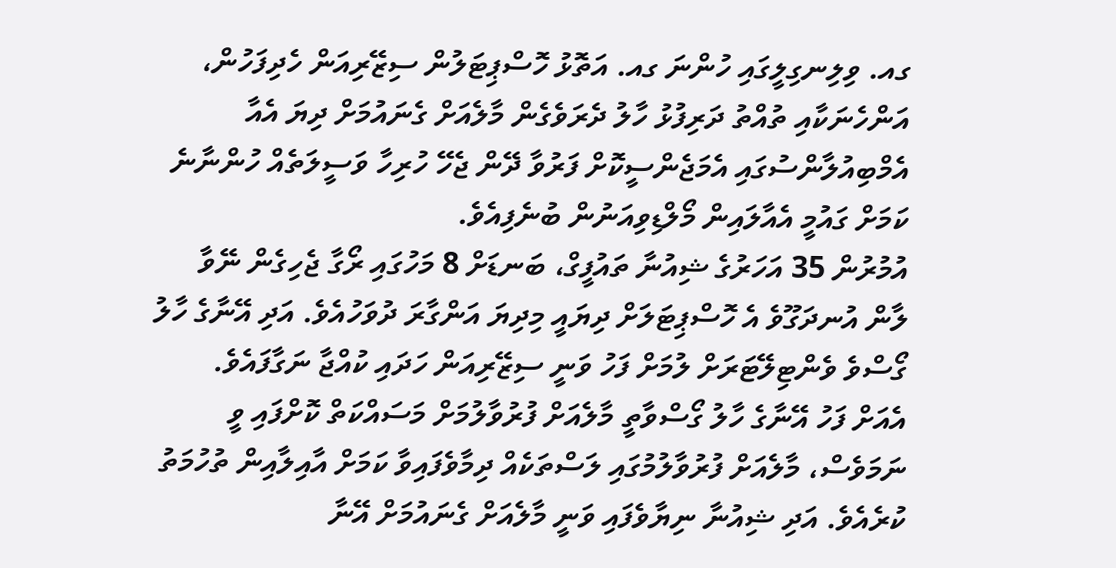ގއ. ވިލިނގިލީގައި ހުންނަ ގއ. އަތޮޅު ހޮސްޕިޓަލުން ސިޒޭރިއަން ހެދިފަހުން، އަންހެނަކާއި ތުއްތު ދަރިފުޅު ހާލު ދެރަވެގެން މާލެއަށް ގެނައުމަށް ދިޔަ އެއާ އެމްބިއުލާންސުގައި އެމަޖެންސީކޮށް ފަރުވާ ދޭން ޖެހޭ ހުރިހާ ވަސީލަތެއް ހުންނާނެ ކަމަށް ގައުމީ އެއާލައިން މޯލްޑިވިއަނުން ބުނެފިއެވެ.
އުމުރުން 35 އަހަރުގެ ޝިއުނާ ތައުފީގް، ބަނޑަށް 8 މަހުގައި ރޯގާ ޖެހިގެން ނޭވާ ލާން އުނދަގޫވެ އެ ހޮސްޕިޓަލަށް ދިޔައީ މިދިޔަ އަންގާރަ ދުވަހުއެވެ. އަދި އޭނާގެ ހާލު ގޯސްވެ ވެންޓިލޭޓަރަށް ލުމަށް ފަހު ވަނީ ސިޒޭރިއަން ހަދައި ކުއްޖާ ނަގާފައެވެ.
އެއަށް ފަހު އޭނާގެ ހާލު ގޯސްވާތީ މާލެއަށް ފުރުވާލުމަށް މަސައްކަތް ކޮށްފައި ވީ ނަމަވެސް، މާލެއަށް ފުރުވާލުމުގައި ލަސްތަކެއް ދިމާވެފައިވާ ކަމަށް އާއިލާއިން ތުހުމަތު ކުރެއެވެ. އަދި ޝިއުނާ ނިޔާވެފައި ވަނީ މާލެއަށް ގެނައުމަށް އޭނާ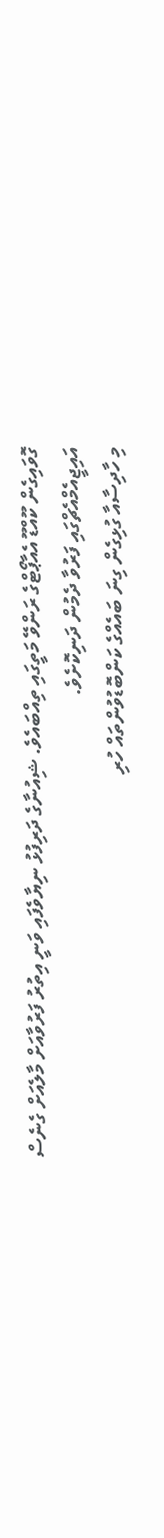ގޮވައިގެން ކޫއްޑޫ އެއާޕޯޓްގެ ރަންވޭ މަތީގައި ތިއްބައެވެ. ޝިއުނާގެ ދަރިފުޅު ނިޔާވެފައި ވަނީ އިތުރު ފަރުވާއަށް މާލެއަށް ގެނެސް އައިޖީއެމްއެޗްގައި ފަރުވާ ދެމުން ދަނިކޮށެވެ.
މި ހާދިސާއާ ގުޅިގެން ގިނަ ބައެއްގެ ކަންބޮޑުވުންތައް ހުރި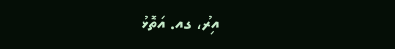އިރު، ގއ. އަތޮޅު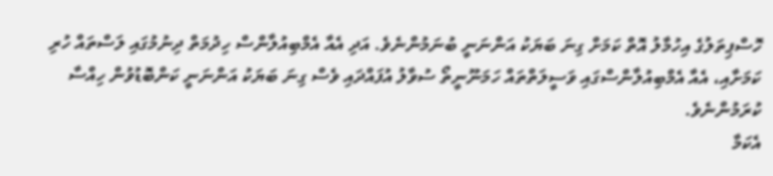ހޮސްޕިތަލުގެ އިހުމާލު އޮތް ކަމަށް ގިނަ ބަޔަކު އަންނަނީ ބުނަމުންނެވެ. އަދި އެއާ އެމްބިއުލާންސް ހިދުމަތް ދިނުމުގައި ލަސްތައް ހުރި ކަމަށާއި، އެއާ އެމްބިއުލާންސްގައި ވަސީލަތްތައް ހަމަނޫނީތޯ ސުވާލު އުފައްދައި ވެސް ގިނަ ބަޔަކު އަންނަނީ ކަންބޮޑުވުން ހިއްސާ ކުރަމުންނެވެ.
އެކަމާ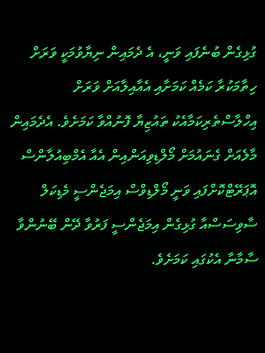ގުޅިގެން ބުނެފައި ވަނީ، އެ ދެމައިން ނިޔާވުމަކީ ވަރަށް ހިތާމަކުރާ ކަމެއް ކަމަށާއި އެއާއިލާއަށް ވަރަށް އިހްލާސްތެރިކަމާއެކު ތައުޒިޔާ ފޮނުއްވާ ކަމަށެވެ. އެދެމައިން މާލެއަށް ގެނައުމަށް މޯލްޑިވިއަންއިން އެއާ އެމްބިއުލާންސް އޮޕަރޭޓްކޮށްފައި ވަނީ މޯލްޑިވްސް އިމަޖެންސީ މެޑިކަލް ސާވިސަސްއާ ގުޅިގެން އިމަޖެންސީ ފަރުވާ ދޭން ބޭނުންވާ ސާމާނާ އެކުގައި ކަމަށެވެ.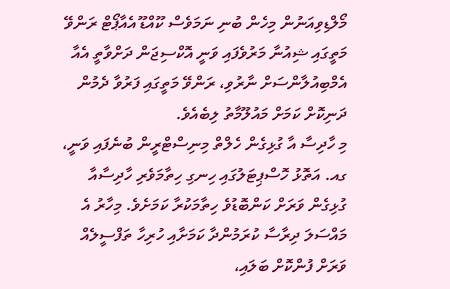މޯލްޑިވިއަނުން މިހެން ބުނި ނަމަވެސް ކޫއްޑޫ އެއާޕޯޓް ރަންވޭ މަތީގައި ޝިއުނާ މަރުވެފައި ވަނީ އޮކްސިޖަން ދަށްވާތީ އެއާ އެމްބިއުލާންސަށް ނާރުވި، ރަންވޭ މަތީގައި ފަރުވާ ދެމުން ދަނިކޮށް ކަމަށް މައުލޫމާތު ލިބެއެވެ.
މި ހާދިސާ އާ ގުޅިގެން ހެލްތް މިނިސްޓްރީން ބުނެފައި ވަނީ، ގއ. އަތޮޅު ހޮސްޕިޓަލުގައި ހިނގި ހިތާމަވެރި ހާދިސާއާ ގުޅިގެން ވަރަށް ކަންބޮޑުވެ ހިތާމަކުރާ ކަމަށެވެ. މިހާރު އެ މައްސަލަ ދިރާސާ ކުރަމުންދާ ކަމަށާއި ހުރިހާ ތަފްސީލެއް ވަރަށް ފުންކޮށް ބަލައި،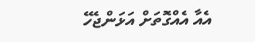އެއާ އެއްގޮތަށް އަޅަންޖެހޭ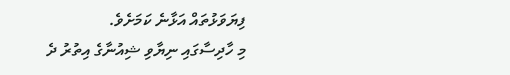ފިޔަވަޅުތައް އަޅާނެ ކަމަށެވެ.
މި ހާދިސާގައި ނިޔާވި ޝިއުނާގެ އިތުރު ދެ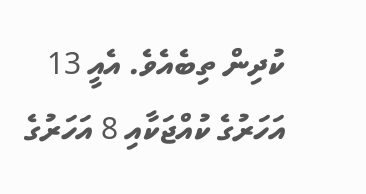ކުދިން ތިބެއެވެ. އެއީ 13 އަހަރުގެ ކުއްޖަކާއި 8 އަހަރުގެ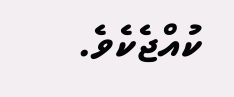ކުއްޖެކެވެ.